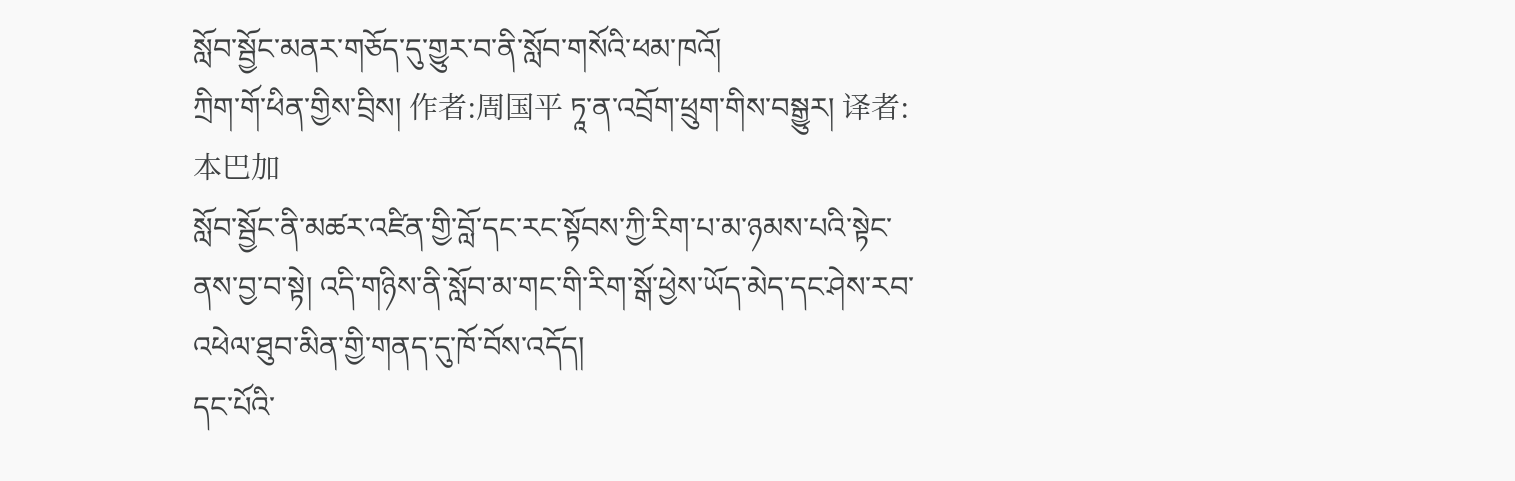སློབ་སྦྱོང་མནར་གཅོད་དུ་གྱུར་བ་ནི་སློབ་གསོའི་ཕམ་ཁའོ།
ཀྲིག་གོ་ཕིན་གྱིས་བྲིས། 作者:周国平 ཏཱ་ན་འབྲོག་ཕྲུག་གིས་བསྒྱུར། 译者:本巴加
སློབ་སྦྱོང་ནི་མཚར་འཛིན་གྱི་བློ་དང་རང་སྟོབས་ཀྱི་རིག་པ་མ་ཉམས་པའི་སྟེང་ནས་བྱ་བ་སྟེ། འདི་གཉིས་ནི་སློབ་མ་གང་གི་རིག་སྒོ་ཕྱེས་ཡོད་མེད་དང་ཤེས་རབ་འཕེལ་ཐུབ་མིན་གྱི་གནད་དུ་ཁོ་བོས་འདོད།
དང་པོའི་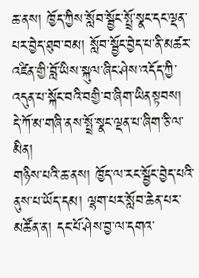ཆ་ནས། ཁྱོད་ཀྱིས་སློབ་སྦྱོང་སྤྲོ་སྣང་དང་ལྡན་པར་བྱེད་ཐུབ་བམ། སློབ་སྦྱོང་བྱེད་པ་ནི་མཚར་འཛིན་གྱི་བློ་ཡིས་སྐུལ་ཞིང་ཤེས་འདོད་ཀྱི་འདུན་པ་སྐོང་བའི་བགྱི་བ་ཞིག་ཡིནསྟབས། དེ་ཀོ་མ་གཞི་ནས་སྤྲོ་སྣང་ལྡན་པ་ཞིག་ཅི་ལ་མིན།
གཉིས་པའི་ཆ་ནས། ཁྱོད་ལ་རང་སྦྱོང་བྱེད་པའི་ནུས་པ་ཡོད་དམ། ལྷག་པར་སློབ་ཆེན་པར་མཚོན་ན། དང་པོ་ཤེས་བྱ་ལ་དགའ་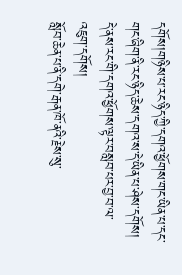དགོས།གཉིས་པ་རང་ཉིད་ཀྱི་དགའ་ཕྱོགས་གང་ཡིན་པ་དང་གང་ཞིག་ནི་རང་ཉིད་ཆེས་དགའ་ས་དེ་ཡིན་པ་ཤེས་དགོས། དེ་ནས་རང་གི་དགའ་ཕྱོགས་ལྟར་བསླབ་པར་བྱ་བ་ལ་འཇུག་དགོས།
སློབ་ཆེན་པ་ནི་དགེ་རྒན་ཁོ་ནའི་རྗེས་སུ་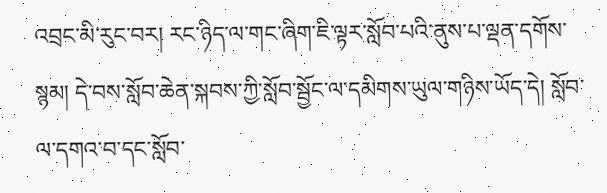འབྲང་མི་རུང་བར། རང་ཉིད་ལ་གང་ཞིག་ཇི་ལྟར་སློབ་པའི་ནུས་པ་ལྡན་དགོས་སྙམ། དེ་བས་སློབ་ཆེན་སྐབས་ཀྱི་སློབ་སྦྱོང་ལ་དམིགས་ཡུལ་གཉིས་ཡོད་དེ། སློབ་ལ་དགའ་བ་དང་སློབ་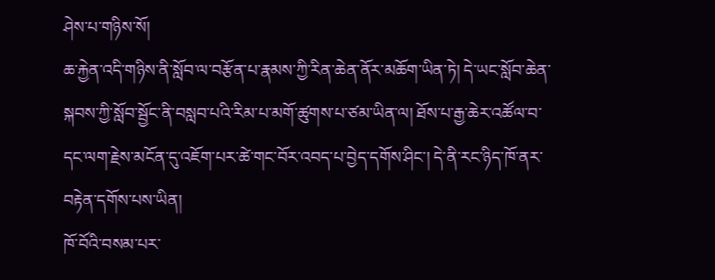ཤེས་པ་གཉིས་སོ།
ཆ་རྐྱེན་འདི་གཉིས་ནི་སློབ་ལ་བརྩོན་པ་རྣམས་ཀྱི་རིན་ཆེན་ནོར་མཆོག་ཡིན་ཏེ། དེ་ཡང་སློབ་ཆེན་སྐབས་ཀྱི་སློབ་སྦྱོང་ནི་བསླབ་པའི་རིམ་པ་མགོ་ཚུགས་པ་ཙམ་ཡིན་ལ། ཐོས་པ་རྒྱ་ཆེར་འཚོལ་བ་དང་ལག་རྗེས་མངོན་དུ་འཇོག་པར་ཚེ་གང་བོར་འབད་པ་བྱེད་དགོས་ཤིང་། དེ་ནི་རང་ཉིད་ཁོ་ནར་བརྟེན་དགོས་པས་ཡིན།
ཁོ་བོའི་བསམ་པར་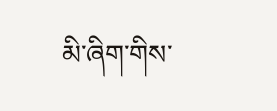མི་ཞིག་གིས་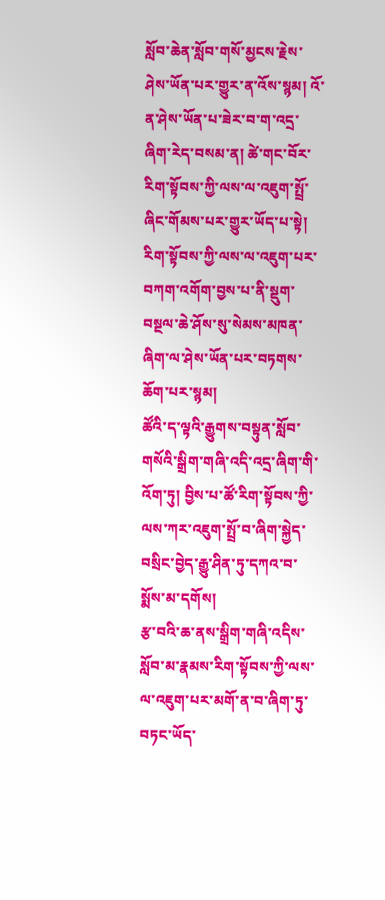སློབ་ཆེན་སློབ་གསོ་མྱངས་རྗེས་ཤེས་ཡོན་པར་གྱུར་ན་འོས་སྙམ། འོ་ན་ཤེས་ཡོན་པ་ཟེར་བ་ག་འདྲ་ཞིག་རེད་བསམ་ན། ཚེ་གང་བོར་རིག་སྟོབས་ཀྱི་ལས་ལ་འཇུག་སྤྲོ་ཞིང་གོམས་པར་གྱུར་ཡོད་པ་སྟེ། རིག་སྟོབས་ཀྱི་ལས་ལ་འཇུག་པར་བཀག་འགོག་བྱས་པ་ནི་སྡུག་བསྔལ་ཆེ་ཤོས་སུ་སེམས་མཁན་ཞིག་ལ་ཤེས་ཡོན་པར་བཏགས་ཆོག་པར་སྙམ།
ཚོའི་ད་ལྟའི་རྒྱུགས་བསྟུན་སློབ་གསོའི་སྒྲིག་གཞི་འདི་འདྲ་ཞིག་གི་འོག་ཏུ། བྱིས་པ་ཚོ་རིག་སྟོབས་ཀྱི་ལས་ཀར་འཇུག་སྤྲོ་བ་ཞིག་སྐྱེད་བསྲིང་བྱེད་རྒྱུ་ཤིན་ཏུ་དཀའ་བ་སྨོས་མ་དགོས།
རྩ་བའི་ཆ་ནས་སྒྲིག་གཞི་འདིས་སློབ་མ་རྣམས་རིག་སྟོབས་ཀྱི་ལས་ལ་འཇུག་པར་མགོ་ན་བ་ཞིག་ཏུ་བཏང་ཡོད་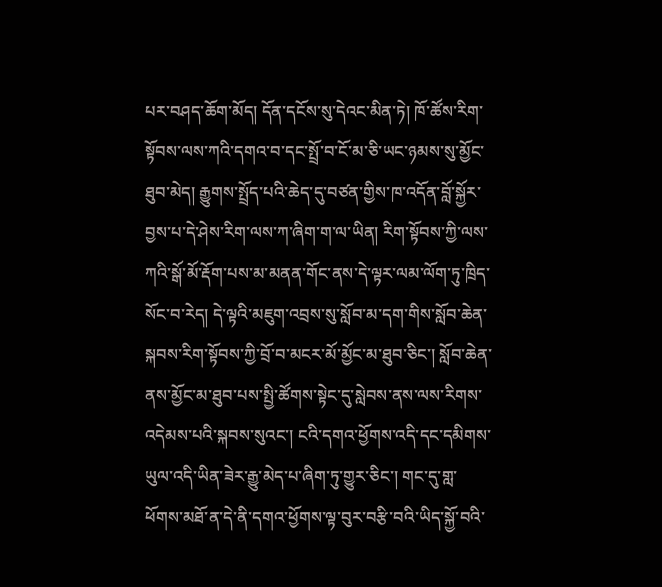པར་བཤད་ཆོག་མོད། དོན་དངོས་སུ་དེའང་མིན་ཏེ། ཁོ་ཚོས་རིག་སྟོབས་ལས་ཀའི་དགའ་བ་དང་སྤྲོ་བ་ངོ་མ་ཅི་ཡང་ཉམས་སུ་མྱོང་ཐུབ་མེད། རྒྱུགས་སྤྲོད་པའི་ཆེད་དུ་བཙན་གྱིས་ཁ་འདོན་བློ་སྐྱོར་བྱས་པ་དེ་ཤེས་རིག་ལས་ཀ་ཞིག་ག་ལ་ཡིན། རིག་སྟོབས་ཀྱི་ལས་ཀའི་སྒོ་མོ་རྡོག་པས་མ་མནན་གོང་ནས་དེ་ལྟར་ལམ་ལོག་ཏུ་ཁྲིད་སོང་བ་རེད། དེ་ལྟའི་མཇུག་འབྲས་སུ་སློབ་མ་དག་གིས་སློབ་ཆེན་སྐབས་རིག་སྟོབས་ཀྱི་བྲོ་བ་མངར་མོ་མྱོང་མ་ཐུབ་ཅིང་། སློབ་ཆེན་ནས་མྱོང་མ་ཐུབ་པས་སྤྱི་ཚོགས་སྟེང་དུ་སླེབས་ནས་ལས་རིགས་འདེམས་པའི་སྐབས་སུའང་། ངའི་དགའ་ཕྱོགས་འདི་དང་དམིགས་ཡུལ་འདི་ཡིན་ཟེར་རྒྱུ་མེད་པ་ཞིག་ཏུ་གྱུར་ཅིང་། གང་དུ་གླ་ཕོགས་མཐོ་ན་དེ་ནི་དགའ་ཕྱོགས་ལྟ་བུར་བརྩི་བའི་ཡིད་སྐྱོ་བའི་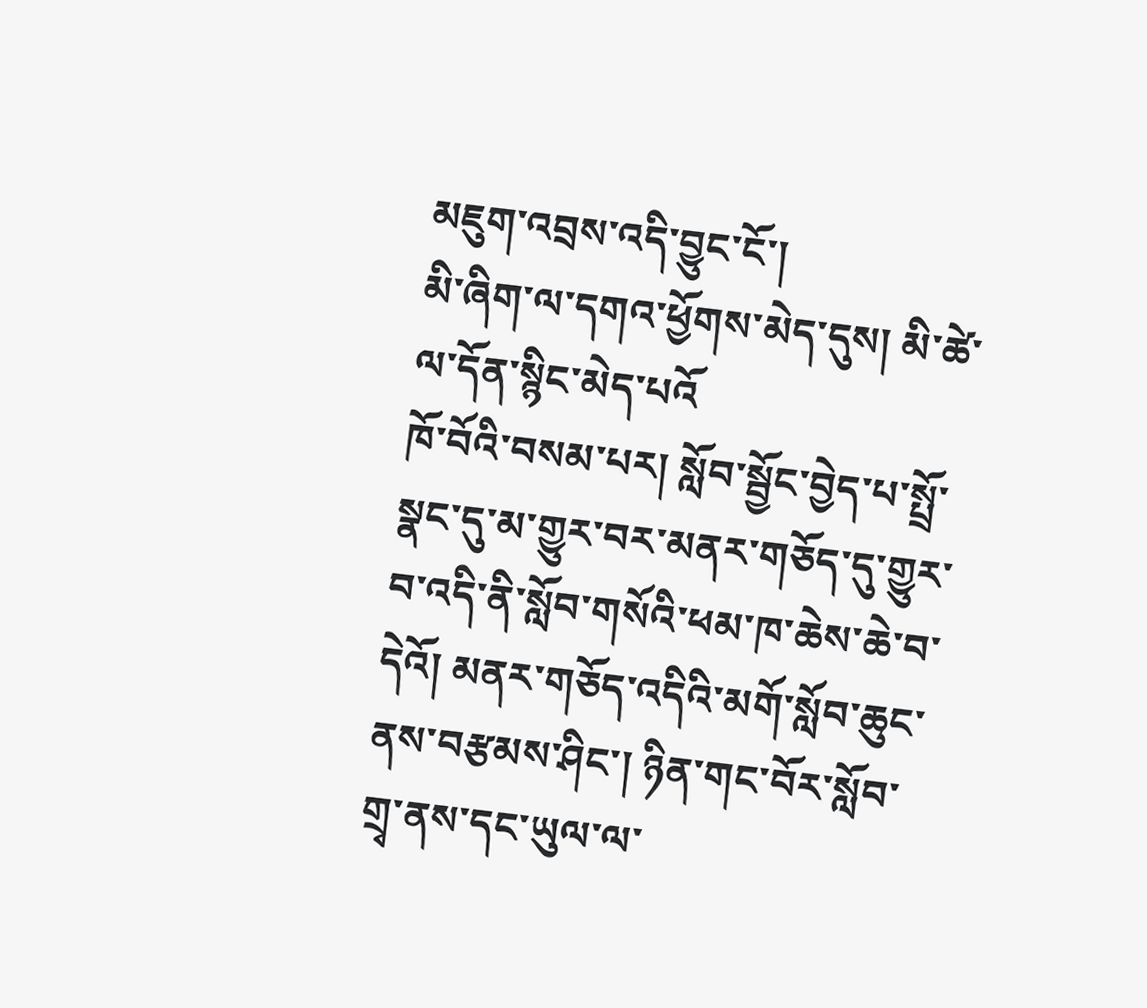མཇུག་འབྲས་འདི་བྱུང་ངོ་།
མི་ཞིག་ལ་དགའ་ཕྱོགས་མེད་དུས། མི་ཚེ་ལ་དོན་སྙིང་མེད་པའོ
ཁོ་བོའི་བསམ་པར། སློབ་སྦྱོང་བྱེད་པ་སྤྲོ་སྣང་དུ་མ་གྱུར་བར་མནར་གཅོད་དུ་གྱུར་བ་འདི་ནི་སློབ་གསོའི་ཕམ་ཁ་ཆེས་ཆེ་བ་དེའོ། མནར་གཅོད་འདིའི་མགོ་སློབ་ཆུང་ནས་བརྩམས་ཤིང་། ཉིན་གང་བོར་སློབ་གྲྭ་ནས་དང་ཡུལ་ལ་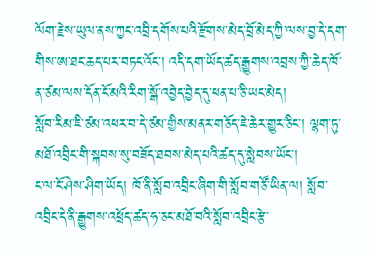ལོག་རྗེས་ཡུལ་ནས་ཀྱང་འབྲི་དགོས་པའི་རྫོགས་མེད་བྲོ་མེད་ཀྱི་ལས་བྱ་དེ་དག་གིས་ཨ་ཐང་ཆད་པར་བཏང་འོང་། འདི་དག་ཡོད་ཚད་རྒྱུགས་འབྲས་ཀྱི་ཆེད་ཁོ་ན་ཙམ་ལས་དོན་ངོ་མའི་རིག་སྒོ་འབྱེད་བྱེད་དུ་ཕན་པ་ཅི་ཡང་མེད།
སློབ་རིམ་ཇི་ཙམ་འཕར་བ་དེ་ཙམ་གྱིས་མནར་གཅོད་ཇེ་ཆེར་གྱུར་ཅིང་། ལྷག་ཏུ་མཐོ་འབྲིང་གི་སྐབས་སུ་བཟོད་ཐབས་མེད་པའི་ཚད་དུ་སླེབས་ཡོང་།
ང་ལ་ངོ་ཤེས་ཤིག་ཡོད། ཁོ་ནི་སློབ་འབྲིང་ཞིག་གི་སློབ་གཙོ་ཡིན་ལ། སློབ་འབྲིང་དེ་ནི་རྒྱུགས་འཕྲོད་ཚད་ཧ་ཅང་མཐོ་བའི་སློབ་འབྲིང་རྩེ་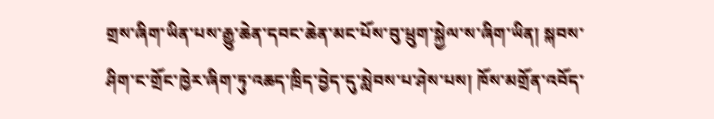གྲས་ཞིག་ཡིན་པས་རྒྱུ་ཆེན་དབང་ཆེན་མང་པོས་བུ་ཕྲུག་སྐྱེལ་ས་ཞིག་ཡིན། སྐབས་ཤིག་ང་གྲོང་ཁྱེར་ཞིག་ཏུ་འཆད་ཁྲིད་བྱེད་དུ་སླེབས་པ་ཤེས་པས། ཁོས་མགྲོན་འབོད་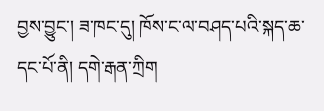བྱས་བྱུང་། ཟ་ཁང་དུ། ཁོས་ང་ལ་བཤད་པའི་སྐད་ཆ་དང་པོ་ནི། དགེ་རྒན་ཀྲིག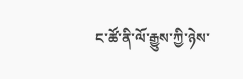ང་ཚོ་ནི་ལོ་རྒྱུས་ཀྱི་ཉེས་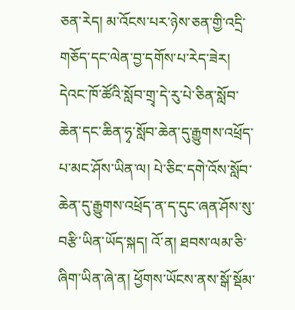ཅན་རེད། མ་འོངས་པར་ཉེས་ཅན་གྱི་འདྲི་གཅོད་དང་ལེན་བྱ་དགོས་པ་རེད་ཟེར། དེའང་ཁོ་ཚོའི་སློབ་གྲྭ་དེ་རུ་པེ་ཅིན་སློབ་ཆེན་དང་ཆིན་ཧྭ་སློབ་ཆེན་དུ་རྒྱུགས་འཕྲོད་པ་མང་ཤོས་ཡིན་ལ། པེ་ཅིང་དགེ་འོས་སློབ་ཆེན་དུ་རྒྱུགས་འཕྲོད་ན་ད་དུང་ཞན་ཤོས་སུ་བརྩི་ཡིན་ཡོད་སྐད། འོ་ན། ཐབས་ལམ་ཅི་ཞིག་ཡིན་ཞེ་ན། ཕྱོགས་ཡོངས་ནས་སྒོ་སྡོམ་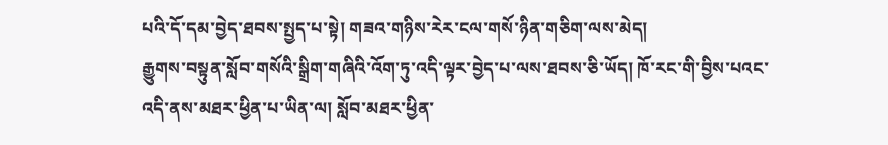པའི་དོ་དམ་བྱེད་ཐབས་སྤྱད་པ་སྟེ། གཟའ་གཉིས་རེར་ངལ་གསོ་ཉིན་གཅིག་ལས་མེད།
རྒྱུགས་བསྟུན་སློབ་གསོའི་སྒྲིག་གཞིའི་འོག་ཏུ་འདི་ལྟར་བྱེད་པ་ལས་ཐབས་ཅི་ཡོད། ཁོ་རང་གི་བྱིས་པའང་འདི་ནས་མཐར་ཕྱིན་པ་ཡིན་ལ། སློབ་མཐར་ཕྱིན་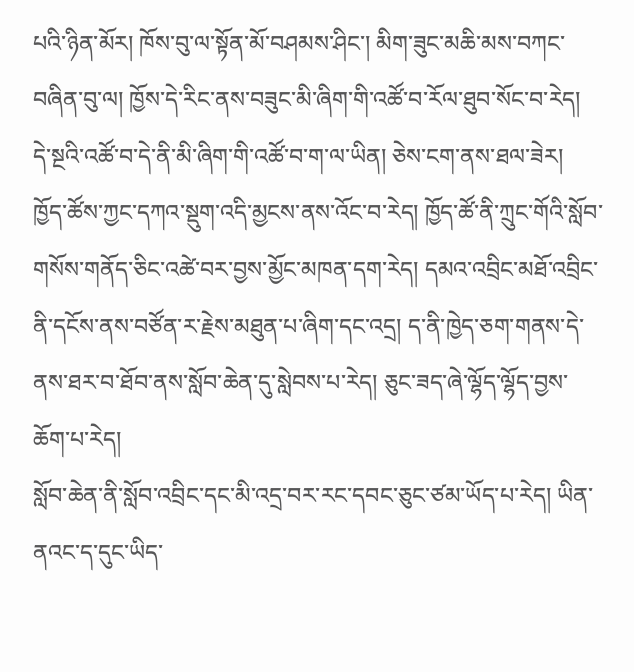པའི་ཉིན་མོར། ཁོས་བུ་ལ་སྟོན་མོ་བཤམས་ཤིང་། མིག་ཟུང་མཆི་མས་བཀང་བཞིན་བུ་ལ། ཁྱོས་དེ་རིང་ནས་བཟུང་མི་ཞིག་གི་འཚོ་བ་རོལ་ཐུབ་སོང་བ་རེད། དེ་སྔའི་འཚོ་བ་དེ་ནི་མི་ཞིག་གི་འཚོ་བ་ག་ལ་ཡིན། ཅེས་ངག་ནས་ཐལ་ཟེར།
ཁྱོད་ཚོས་ཀྱང་དཀའ་སྡུག་འདི་མྱངས་ནས་འོང་བ་རེད། ཁྱོད་ཚོ་ནི་ཀྲུང་གོའི་སློབ་གསོས་གནོད་ཅིང་འཚེ་བར་བྱས་མྱོང་མཁན་དག་རེད། དམའ་འབྲིང་མཐོ་འབྲིང་ནི་དངོས་ནས་བཙོན་ར་རྗེས་མཐུན་པ་ཞིག་དང་འདྲ། ད་ནི་ཁྱེད་ཅག་གནས་དེ་ནས་ཐར་བ་ཐོབ་ནས་སློབ་ཆེན་དུ་སླེབས་པ་རེད། ཅུང་ཟད་ཞེ་ལྷོད་ལྷོད་བྱས་ཆོག་པ་རེད།
སློབ་ཆེན་ནི་སློབ་འབྲིང་དང་མི་འདྲ་བར་རང་དབང་ཅུང་ཙམ་ཡོད་པ་རེད། ཡིན་ནའང་ད་དུང་ཡིད་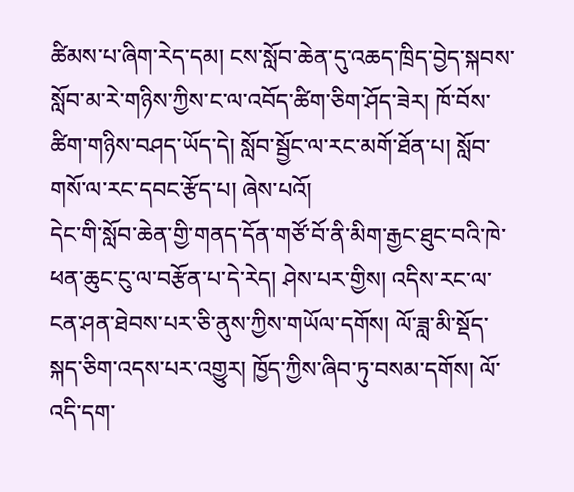ཚིམས་པ་ཞིག་རེད་དམ། ངས་སློབ་ཆེན་དུ་འཆད་ཁྲིད་བྱེད་སྐབས་སློབ་མ་རེ་གཉིས་ཀྱིས་ང་ལ་འབོད་ཚིག་ཅིག་ཤོད་ཟེར། ཁོ་བོས་ཚིག་གཉིས་བཤད་ཡོད་དེ། སློབ་སྦྱོང་ལ་རང་མགོ་ཐོན་པ། སློབ་གསོ་ལ་རང་དབང་རྩོད་པ། ཞེས་པའོ།
དེང་གི་སློབ་ཆེན་གྱི་གནད་དོན་གཙོ་བོ་ནི་མིག་རྒྱང་ཐུང་བའི་ཁེ་ཕན་ཆུང་ངུ་ལ་བརྩོན་པ་དེ་རེད། ཤེས་པར་གྱིས། འདིས་རང་ལ་ངན་ཤན་ཐེབས་པར་ཅི་ནུས་ཀྱིས་གཡོལ་དགོས། ལོ་ཟླ་མི་སྡོད་སྐད་ཅིག་འདས་པར་འགྱུར། ཁྱོད་ཀྱིས་ཞིབ་ཏུ་བསམ་དགོས། ལོ་འདི་དག་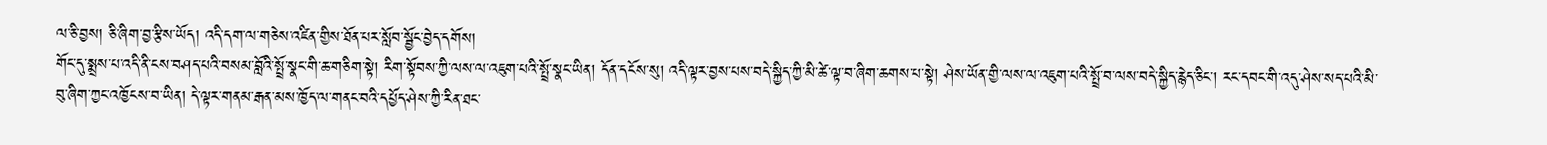ལ་ཅི་བྱས། ཅི་ཞིག་བྱ་རྩིས་ཡོད། འདི་དག་ལ་གཅེས་འཛིན་གྱིས་ཐོན་པར་སློབ་སྦྱོང་བྱེད་དགོས།
གོང་དུ་སྨྲས་པ་འདི་ནི་ངས་བཤད་པའི་བསམ་བློའི་སྤྲོ་སྣང་གི་ཆ་གཅིག་སྟེ། རིག་སྟོབས་ཀྱི་ལས་ལ་འཇུག་པའི་སྤྲོ་སྣང་ཡིན། དོན་དངོས་སུ། འདི་ལྟར་བྱས་པས་བདེ་སྐྱིད་ཀྱི་མི་ཚེ་ལྟ་བ་ཞིག་ཆགས་པ་སྟེ། ཤེས་ཡོན་གྱི་ལས་ལ་འཇུག་པའི་སྤྲོ་བ་ལས་བདེ་སྐྱིད་རྙེད་ཅིང་། རང་དབང་གི་འདུ་ཤེས་སད་པའི་མི་བུ་ཞིག་ཀྱང་འཁྱོངས་བ་ཡིན། དེ་ལྟར་གནམ་རྒན་མས་ཁྱོད་ལ་གནང་བའི་དཔྱོད་ཤེས་ཀྱི་རིན་ཐང་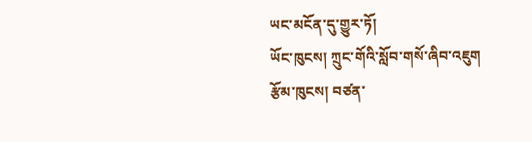ཡང་མངོན་དུ་གྱུར་ཏོ།
ཡོང་ཁུངས། ཀྲུང་གོའི་སློབ་གསོ་ཞིབ་འཇུག
རྩོམ་ཁུངས། བཙན་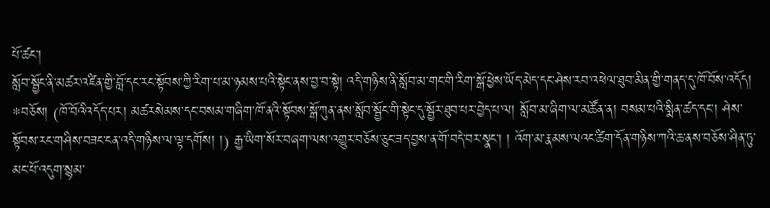པོ་ཚང་།
སློབ་སྦྱོང་ནི་མཚར་འཛིན་གྱི་བློ་དང་རང་སྟོབས་ཀྱི་རིག་པ་མ་ཉམས་པའི་སྟེང་ནས་བྱ་བ་སྟེ། འདི་གཉིས་ནི་སློབ་མ་གང་གི་རིག་སྒོ་ཕྱེས་ཡོད་མེད་དང་ཤེས་རབ་འཕེལ་ཐུབ་མིན་གྱི་གནད་དུ་ཁོ་བོས་འདོད།
*བཅོས། (ཁོ་བོའིའདོད་པར། མཚརསེམས་དང་བསམ་གཞིག་ཁོ་ནའི་སྟོབས་སྒོ་ཀུན་ནས་སློབ་སྦྱོང་གི་སྟེང་དུ་སྦྱོར་ཐུབ་པར་བྱེད་པ་ལ། སློབ་མ་ཞིག་ལ་མཚོན་ན། བསམ་པའི་སྨིན་ཚད་དང་། ཤེས་སྟོབས་རང་གཤིས་བཟང་ངན་འདི་གཉིས་ལ་ལྟ་དགོས། །) རྒྱ་ཡིག་སོར་བཞག་ལས་འགྱུར་བཅོས་ཅུང་ཟད་བྱས་ན་གོ་བདེ་བར་སྣང་། ། འོག་མ་རྣམས་ལའང་ཚིག་དོན་གཉིས་ཀའི་ཆ་ནས་བཅོས་ཤིན་ཏུ་མང་པོ་འདུག་སྙམ་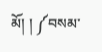མོ། ། ༼བསམ་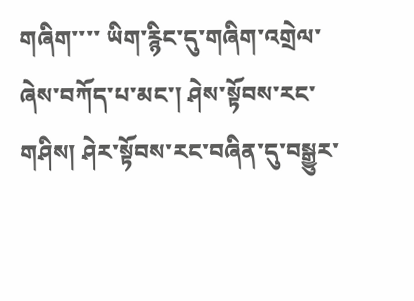གཞིག་་་་ ཡིག་རྙིང་དུ་གཞིག་འགྲེལ་ཞེས་བཀོད་པ་མང་། ཤེས་སྟོབས་རང་གཤིས། ཤེར་སྟོབས་རང་བཞིན་དུ་བསྒྱུར་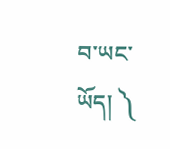བ་ཡང་ཡོད། ༽